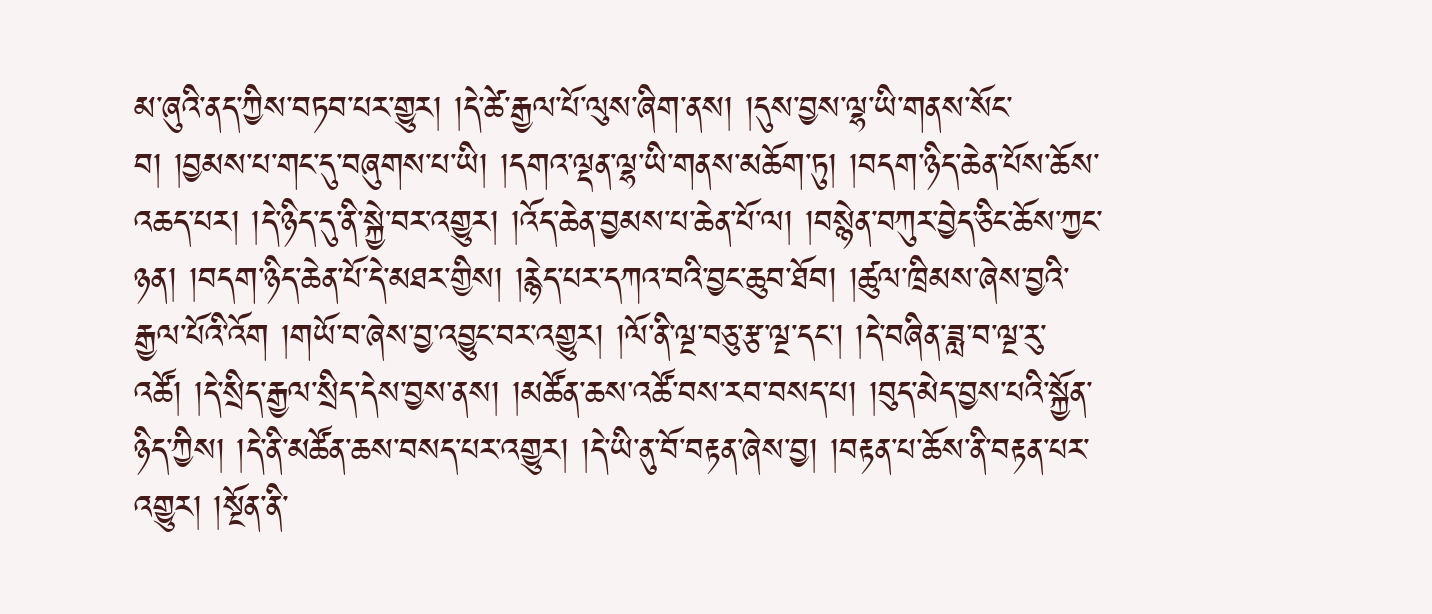མ་ཞུའི་ནད་ཀྱིས་བཏབ་པར་གྱུར། །དེ་ཚེ་རྒྱལ་པོ་ལུས་ཞིག་ནས། །དུས་བྱས་ལྷ་ཡི་གནས་སོང་བ། །བྱམས་པ་གང་དུ་བཞུགས་པ་ཡི། །དགའ་ལྡན་ལྷ་ཡི་གནས་མཆོག་ཏུ། །བདག་ཉིད་ཆེན་པོས་ཆོས་འཆད་པར། །དེ་ཉིད་དུ་ནི་སྐྱེ་བར་འགྱུར། །འོད་ཆེན་བྱམས་པ་ཆེན་པོ་ལ། །བསྙེན་བཀུར་བྱེད་ཅིང་ཆོས་ཀྱང་ཉན། །བདག་ཉིད་ཆེན་པོ་དེ་མཐར་གྱིས། །རྙེད་པར་དཀའ་བའི་བྱང་ཆུབ་ཐོབ། །ཚུལ་ཁྲིམས་ཞེས་བྱའི་རྒྱལ་པོའི་འོག །གཡོ་བ་ཞེས་བྱ་འབྱུང་བར་འགྱུར། །ལོ་ནི་ལྔ་བཅུ་རྩ་ལྔ་དང་། །དེ་བཞིན་ཟླ་བ་ལྔ་རུ་འཚོ། །དེ་སྲིད་རྒྱལ་སྲིད་དེས་བྱས་ནས། །མཚོན་ཆས་འཚོ་བས་རབ་བསད་པ། །བུད་མེད་བྱས་པའི་སྐྱོན་ཉིད་ཀྱིས། །དེ་ནི་མཚོན་ཆས་བསད་པར་འགྱུར། །དེ་ཡི་ནུ་བོ་བརྟན་ཞེས་བྱ། །བརྟན་པ་ཆོས་ནི་བརྟན་པར་འགྱུར། །སྔོན་ནི་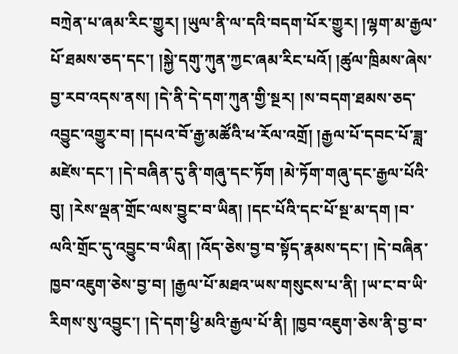བཀྲེན་པ་ཞམ་རིང་གྱུར། །ཡུལ་ནི་ལ་དའི་བདག་པོར་གྱུར། །ལྷག་མ་རྒྱལ་པོ་ཐམས་ཅད་དང་། །སྐྱེ་དགུ་ཀུན་ཀྱང་ཞམ་རིང་པའོ། །ཚུལ་ཁྲིམས་ཞེས་བྱ་རབ་འདས་ནས། །དེ་ནི་དེ་དག་ཀུན་གྱི་སྔར། །ས་བདག་ཐམས་ཅད་འབྱུང་འགྱུར་བ། །དཔའ་བོ་རྒྱ་མཚོའི་ཕ་རོལ་འགྲོ། །རྒྱལ་པོ་དབང་པོ་ཟླ་མཛེས་དང་། །དེ་བཞིན་དུ་ནི་གཞུ་དང་ཏོག །མེ་ཏོག་གཞུ་དང་རྒྱལ་པོའི་བུ། །རེས་ལྡན་གྲོང་ལས་བྱུང་བ་ཡིན། །དང་པོའི་དང་པོ་སྔ་མ་དག །བ་ལའི་གྲོང་དུ་འབྱུང་བ་ཡིན། །འོད་ཅེས་བྱ་བ་སྟོད་རྣམས་དང་། །དེ་བཞིན་ཁྱབ་འཇུག་ཅེས་བྱ་བ། །རྒྱལ་པོ་མཐའ་ཡས་གསུངས་པ་ནི། །ཡ་ང་བ་ཡི་རིགས་སུ་འབྱུང་། །དེ་དག་ཕྱི་མའི་རྒྱལ་པོ་ནི། །ཁྱབ་འཇུག་ཅེས་ནི་བྱ་བ་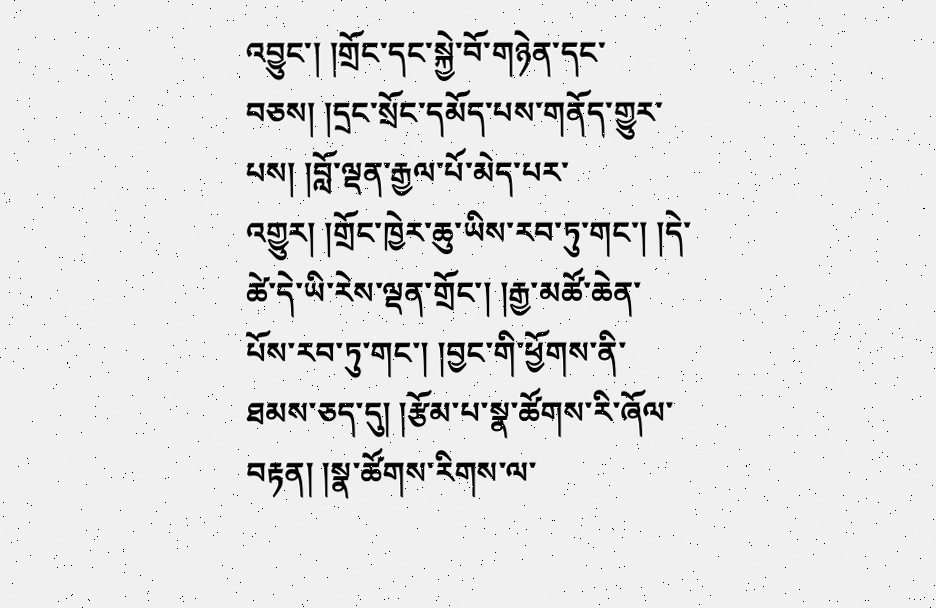འབྱུང་། །གྲོང་དང་སྐྱེ་བོ་གཉེན་དང་བཅས། །དྲང་སྲོང་དམོད་པས་གནོད་གྱུར་པས། །བློ་ལྡན་རྒྱལ་པོ་མེད་པར་འགྱུར། །གྲོང་ཁྱེར་ཆུ་ཡིས་རབ་ཏུ་གང་། །དེ་ཚེ་དེ་ཡི་རེས་ལྡན་གྲོང་། །རྒྱ་མཚོ་ཆེན་པོས་རབ་ཏུ་གང་། །བྱང་གི་ཕྱོགས་ནི་ཐམས་ཅད་དུ། །རྩོམ་པ་སྣ་ཚོགས་རི་ཞོལ་བརྟན། །སྣ་ཚོགས་རིགས་ལ་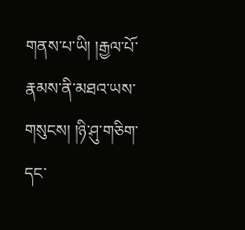གནས་པ་ཡི། །རྒྱལ་པོ་རྣམས་ནི་མཐའ་ཡས་གསུངས། །ཉི་ཤུ་གཅིག་དང་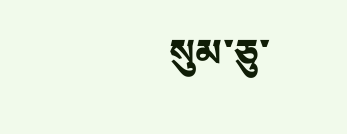སུམ་ཅུ་